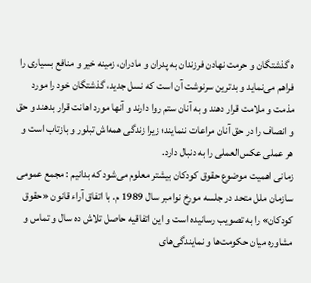ه گذشتگان و حرمت نهادن فرزندان به پدران و مادران، زمینه خیر و منافع بسیاری را فراهم می‌نماید و بدترین سرنوشت آن است که نسل جدید، گذشتگان خود را مورد مذمت و ملامت قرار دهند و به آنان ستم روا دارند و آنها مورد اهانت قرار بدهند و حق و انصاف را در حق آنان مراعات ننمایند؛ زیرا زندگی همه‌اش تبلور و بازتاب است و هر عملی عکس‌العملی را به دنبال دارد.
زمانی اهمیت موضوع حقوق کودکان بیشتر معلوم می‌شود که بدانیم : مجمع عمومی سازمان ملل متحد در جلسه مورخ نوامبر سال 1989 م. با اتفاق آراء قانون «حقوق کودکان» را به تصویب رسانیده است و این اتفاقیه حاصل تلاش ده سال و تماس و مشاوره میان حکومت‌ها و نمایندگی‌های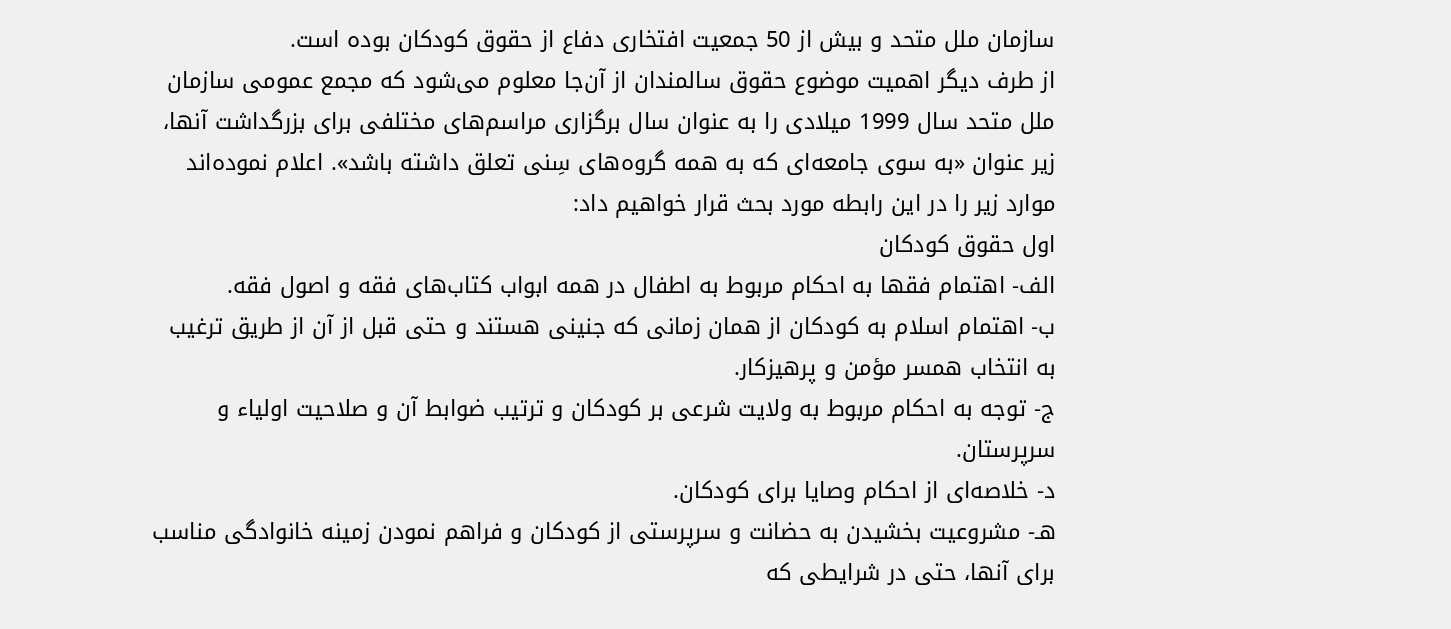سازمان ملل متحد و بیش از 50 جمعیت افتخاری دفاع از حقوق کودکان بوده است.
از طرف دیگر اهمیت موضوع حقوق سالمندان از آن‌جا معلوم می‌شود که مجمع عمومی سازمان ملل متحد سال 1999 میلادی را به عنوان سال برگزاری مراسم‌های مختلفی برای بزرگداشت آنها، زیر عنوان «به سوی جامعه‌ای که به همه گروه‌های سِنی تعلق داشته باشد». اعلام نموده‌اند موارد زیر را در این رابطه مورد بحث قرار خواهیم داد:
اول حقوق کودکان
الف- اهتمام فقها به احکام مربوط به اطفال در همه ابواب کتاب‌های فقه و اصول فقه.
ب- اهتمام اسلام به کودکان از همان زمانی که جنینی هستند و حتی قبل از آن از طریق ترغیب به انتخاب همسر مؤمن و پرهیزکار.
ج- توجه به احکام مربوط به ولایت شرعی بر کودکان و ترتیب ضوابط آن و صلاحیت اولیاء و سرپرستان.
د- خلاصه‌ای از احکام وصایا برای کودکان.
هـ- مشروعیت بخشیدن به حضانت و سرپرستی از کودکان و فراهم نمودن زمینه خانوادگی مناسب برای آنها، حتی در شرایطی که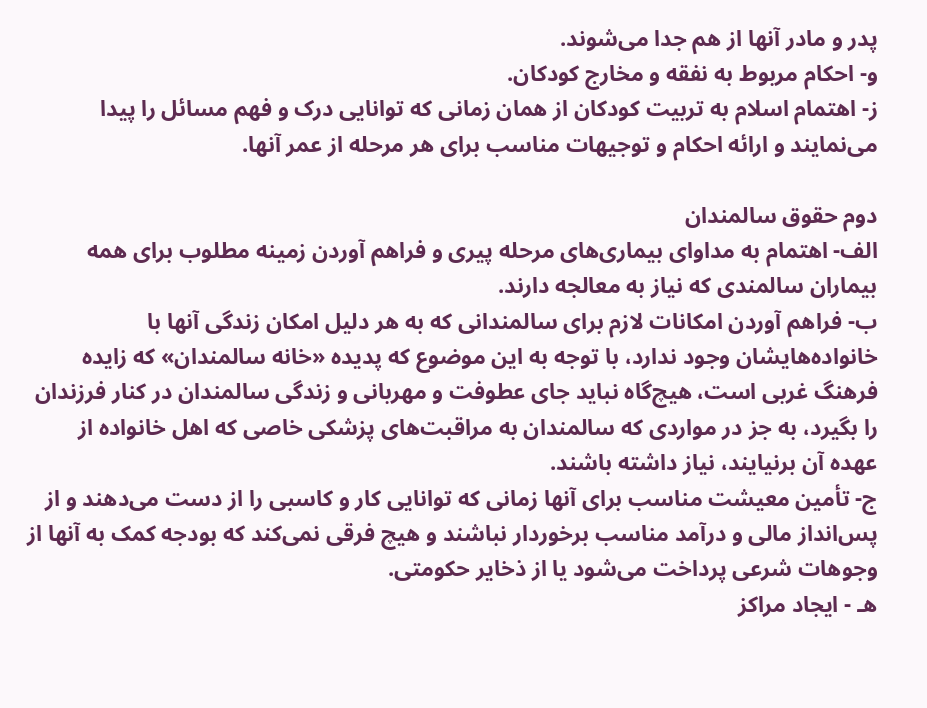پدر و مادر آنها از هم جدا می‌شوند.
و- احکام مربوط به نفقه و مخارج کودکان.
ز- اهتمام اسلام به تربیت کودکان از همان زمانی که توانایی درک و فهم مسائل را پیدا می‌نمایند و ارائه احکام و توجیهات مناسب برای هر مرحله از عمر آنها.

دوم حقوق سالمندان
الف- اهتمام به مداوای بیماری‌های مرحله پیری و فراهم آوردن زمینه مطلوب برای همه بیماران سالمندی که نیاز به معالجه دارند.
ب- فراهم آوردن امکانات لازم برای سالمندانی که به هر دلیل امکان زندگی آنها با خانواده‌هایشان وجود ندارد، با توجه به این موضوع که پدیده «خانه سالمندان» که زایده فرهنگ غربی است، هیچ‌گاه نباید جای عطوفت و مهربانی و زندگی سالمندان در کنار فرزندان را بگیرد، به جز در مواردی که سالمندان به مراقبت‌های پزشکی خاصی که اهل خانواده از عهده آن برنیایند، نیاز داشته باشند.
ج- تأمین معیشت مناسب برای آنها زمانی که توانایی کار و کاسبی را از دست می‌دهند و از پس‌انداز مالی و درآمد مناسب برخوردار نباشند و هیچ فرقی نمی‌کند که بودجه کمک به آنها از وجوهات شرعی پرداخت می‌شود یا از ذخایر حکومتی.
هـ - ایجاد مراکز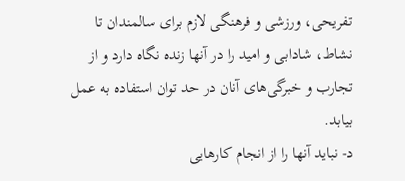تفریحی، ورزشی و فرهنگی لازم برای سالمندان تا نشاط، شادابی و امید را در آنها زنده نگاه دارد و از تجارب و خبرگی‌های آنان در حد توان استفاده به عمل بیابد.
د- نباید آنها را از انجام کارهایی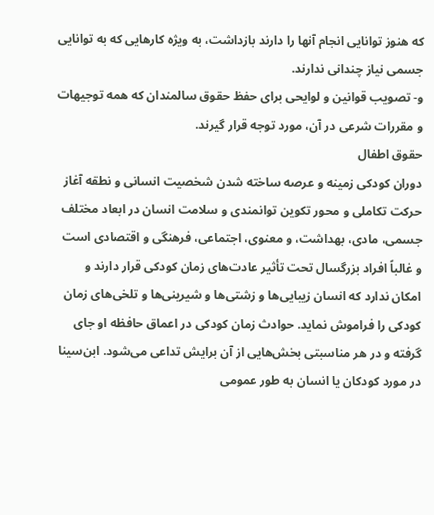که هنوز توانایی انجام آنها را دارند بازداشت، به ویژه کارهایی که به توانایی جسمی نیاز چندانی ندارند.
و- تصویب قوانین و لوایحی برای حفظ حقوق سالمندان که همه توجیهات و مقررات شرعی در آن، مورد توجه قرار گیرند.
حقوق اطفال
دوران کودکی زمینه و عرصه ساخته شدن شخصیت انسانی و نطقه آغاز حرکت تکاملی و محور تکوین توانمندی و سلامت انسان در ابعاد مختلف جسمی، مادی، بهداشت، و معنوی، اجتماعی، فرهنگی و اقتصادی است و غالباً افراد بزرگسال تحت تأثیر عادت‌های زمان کودکی قرار دارند و امکان ندارد که انسان زیبایی‌ها و زشتی‌ها و شیرینی‌ها و تلخی‌های زمان کودکی را فراموش نماید. حوادث زمان کودکی در اعماق حافظه او جای گرفته و در هر مناسبتی بخش‌هایی از آن برایش تداعی می‌شود. ابن‌سینا در مورد کودکان یا انسان به طور عمومی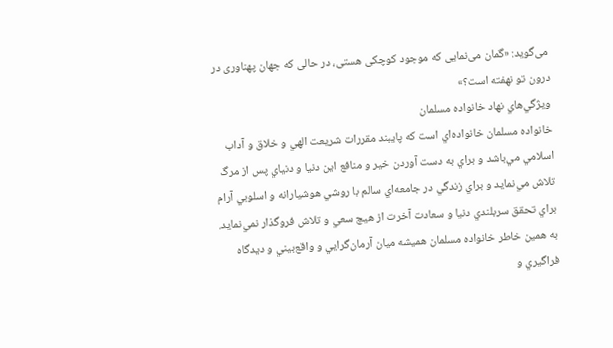می‌گوید: «گمان می‌نمایی که موجود کوچکی هستی، در حالی که جهان پهناوری در درون تو نهفته است؟»
ويژگي‌هاي نهاد خانواده مسلمان
خانواده مسلمان خانواده‌اي است كه پايبند مقررات شريعت الهي و خلاق و آداب اسلامي مي‌باشد و براي به دست آوردن خير و منافع اين دنيا و دنياي پس از مرگ تلاش مي‌نمايد و براي زندگي در جامعه‌اي سالم با روشي هوشيارانه و اسلوبي آرام براي تحقق سربلندي دنيا و سعادت آخرت از هيچ سعي و تلاش فروگذار نمي‌نمايد.
به همين خاطر خانواده مسلمان هميشه ميان آرمان‌گرايي و واقع‌بيني و ديدگاه فراگيري و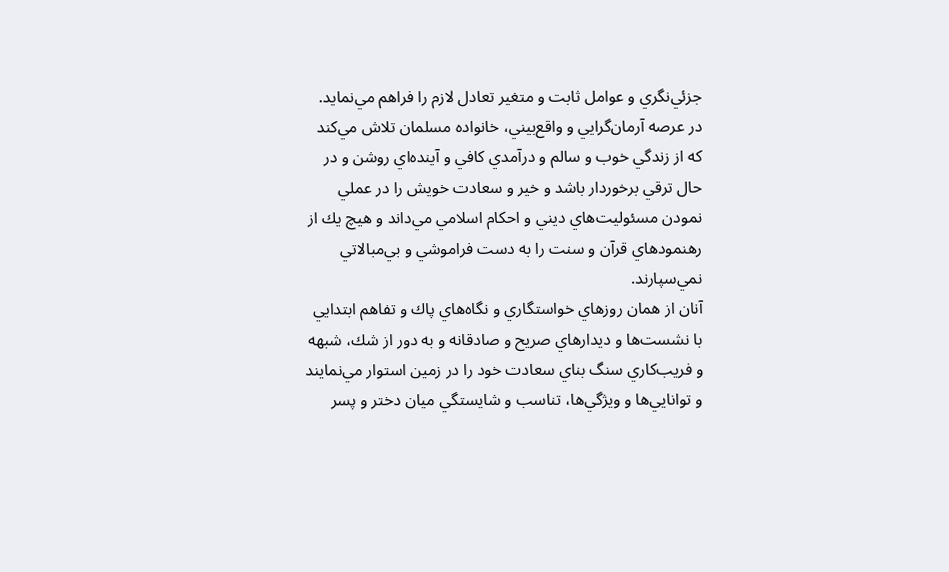جزئي‌نگري و عوامل ثابت و متغير تعادل لازم را فراهم مي‌نمايد.
در عرصه آرمان‌گرايي و واقع‌بيني، خانواده مسلمان تلاش مي‌كند كه از زندگي خوب و سالم و درآمدي كافي و آينده‌اي روشن و در حال ترقي برخوردار باشد و خير و سعادت خويش را در عملي نمودن مسئوليت‌هاي ديني و احكام اسلامي مي‌داند و هيچ يك از رهنمودهاي قرآن و سنت را به دست فراموشي و بي‌مبالاتي نمي‌سپارند.
آنان از همان روزهاي خواستگاري و نگاه‌هاي پاك و تفاهم ابتدايي با نشست‌ها و ديدارهاي صريح و صادقانه و به دور از شك، شبهه و فريب‌كاري سنگ بناي سعادت خود را در زمين استوار مي‌نمايند و توانايي‌ها و ويژگي‌ها، تناسب و شايستگي ميان دختر و پسر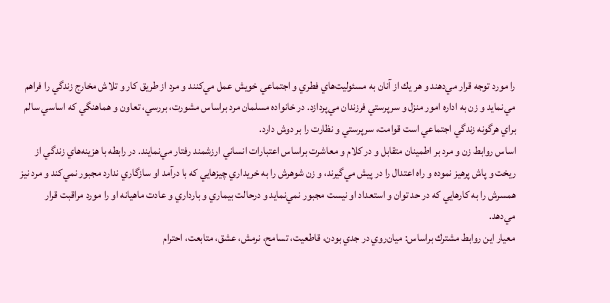را مورد توجه قرار مي‌دهند و هر يك از آنان به مسئوليت‌هاي فطري و اجتماعي خويش عمل مي‌كنند و مرد از طريق كار و تلاش مخارج زندگي را فراهم مي‌نمايد و زن به اداره امور منزل و سرپرستي فرزندان مي‌پردازد. در خانواده مسلمان مرد براساس مشورت، بررسي، تعاون و هماهنگي كه اساسي سالم براي هرگونه زندگي اجتماعي است قوامت، سرپرستي و نظارت را بر دوش دارد.
اساس روابط زن و مرد بر اطمينان متقابل و در كلام و معاشرت براساس اعتبارات انساني ارزشمند رفتار مي‌نمايند. در رابطه با هزينه‌هاي زندگي از ريخت و پاش پرهيز نموده و راه اعتدال را در پيش مي‌گيرند، و زن شوهرش را به خريداري چيزهايي كه با درآمد او سازگاري ندارد مجبور نمي‌كند و مرد نيز همسرش را به كارهايي كه در حد توان و استعداد او نيست مجبور نمي‌نمايد و درحالت بيماري و بارداري و عادت ماهيانه او را مورد مراقبت قرار مي‌دهد.
معيار اين روابط مشترك براساس: ميان‌روي در جدي بودن، قاطعيت، تسامح، نرمش، عشق، متابعت، احترام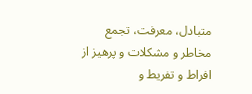متبادل، معرفت، تجمع مخاطر و مشكلات و پرهيز از افراط و تفريط و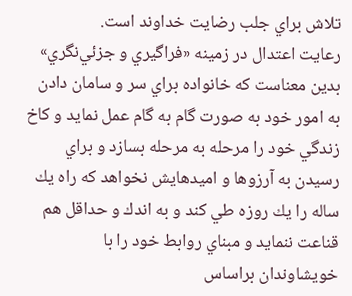تلاش براي جلب رضايت خداوند است.
رعايت اعتدال در زمينه «فراگيري و جزئي‌نگري» بدين معناست كه خانواده براي سر و سامان دادن به امور خود به صورت گام به گام عمل نمايد و كاخ زندگي خود را مرحله به مرحله بسازد و براي رسيدن به آرزوها و اميدهايش نخواهد كه راه يك ساله را يك روزه طي كند و به اندك و حداقل هم قناعت ننمايد و مبناي روابط خود را با خويشاوندان براساس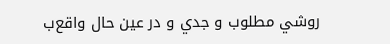روشي مطلوب و جدي و در عين حال واقع‌ب